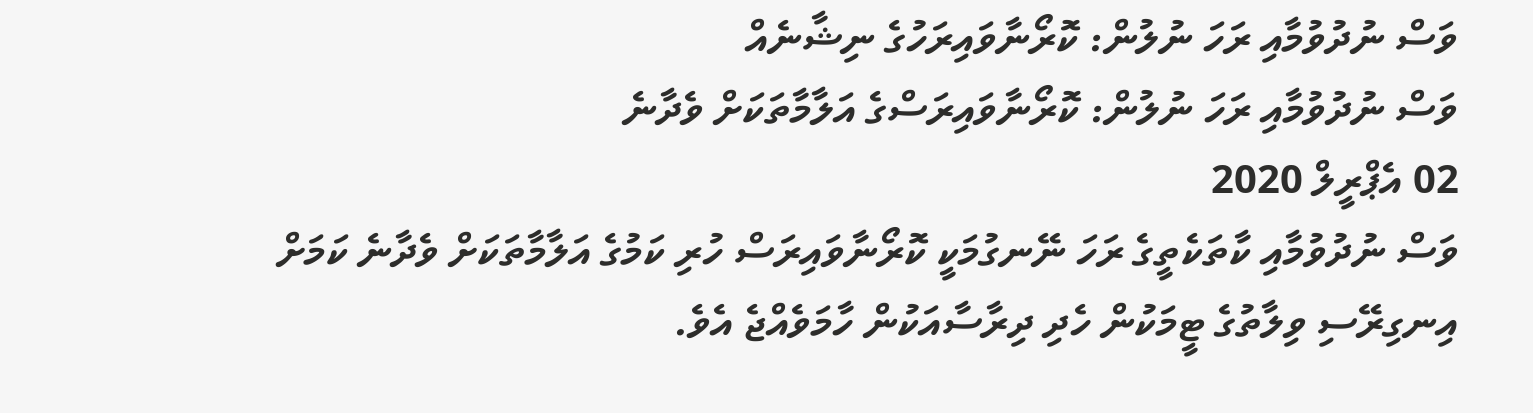ވަސް ނުދުވުމާއި ރަހަ ނުލުން: ކޮރޯނާވައިރަހުގެ ނިޝާނެއް
ވަސް ނުދުވުމާއި ރަހަ ނުލުން: ކޮރޯނާވައިރަސްގެ އަލާމާތަކަށް ވެދާނެ
02 އެޕްރީލް 2020
ވަސް ނުދުވުމާއި ކާތަކެތީގެ ރަހަ ނޭނގުމަކީ ކޮރޯނާވައިރަސް ހުރި ކަމުގެ އަލާމާތަކަށް ވެދާނެ ކަމަށް އިނގިރޭސި ވިލާތުގެ ޓީމަކުން ހެދި ދިރާސާއަކުން ހާމަވެއްޖެ އެވެ.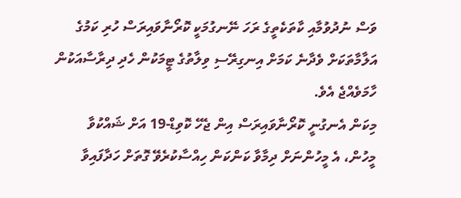ވަސް ނުދުވުމާއި ކާތަކެތީގެ ރަހަ ނޭނގުމަކީ ކޮރޯނާވައިރަސް ހުރި ކަމުގެ އަލާމާތަކަށް ވެދާނެ ކަމަށް އިނގިރޭސި ވިލާތުގެ ޓީމަކުން ހެދި ދިރާސާއަކުން ހާމަވެއްޖެ އެވެ.
މިކަން އެނގުނީ ކޮރޯނާވައިރަސް އިން ޖެހޭ ކޮވިޑް-19 އަށް ޝައްކުވާ މީހުން، އެ މީހުންނަށް ދިމާވާ ކަންކަން ހިއްސާކުރެވޭ ގޮތަށް ހަދާފައިވާ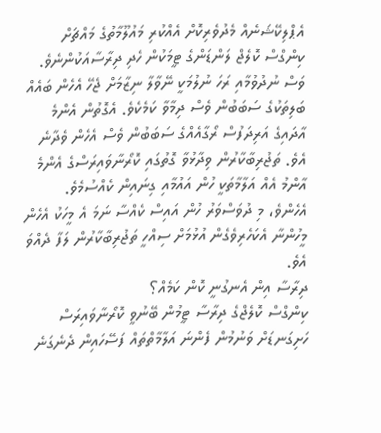އެޕްލިކޭޝަނެއް މެދުވެރިކޮށް އެއްކުރި މައުލޫމާތުގެ މައްޗަށް ކިންގްސް ކޮލެޖް ލަންޑަންގެ ޓީމަކުން ހެދި ދިރާސާއަކުންނެވެ.
ވަސް ނުދުވުމާއި ރަހަ ނުލުމަކީ ނޭވާލާ ނިޒާމަށް ޖެހޭ އެހެން ބައެއް ބަލިތަކުގެ ސަބަބުން ވެސް ދިމާވާ ކަމެކެވެ. އެގޮތުން އެންމެ އާދައިގެ އަރިދަފުސް ރޯގާއެއްގެ ސަބަބުން ވެސް އެހެން ވެދާނެ އެވެ. ތަޖުރިބާކާރުން ވިދާޅުވާ ގޮތުގައި ކޮރޯނާވައިރަސްގެ އެންމެ އާންމު އެއް އަލާމާތަކީ ހުން އައުމާއި ގިނައިން ކެއްސުމެވެ.
އެހެންވެ، މި ދުވަސްވަރު ހުން އައިސް ކެއްސާ ނަމަ އެ މީހަކު އެހެން މީހުންނާ އެކަހެރިވެގެން އުޅުމަށް ސިއްހީ ތަޖުރިބާކާރުން ލަފާ ދެއްވަ އެވެ.
ދިރާސާ އިން އެނގުނީ ކޮން ކަމެއް؟
ކިންގްސް ކޮލެޖްގެ ދިރާސާ ޓީމުން ބޭނުވީ ކޮރޯނާވައިރަސް ހަށިގަނޑަށް ވަނުމުން ފެންނަ އަލާމާތްތައް ފަސޭހައިން ދެނެގަނެ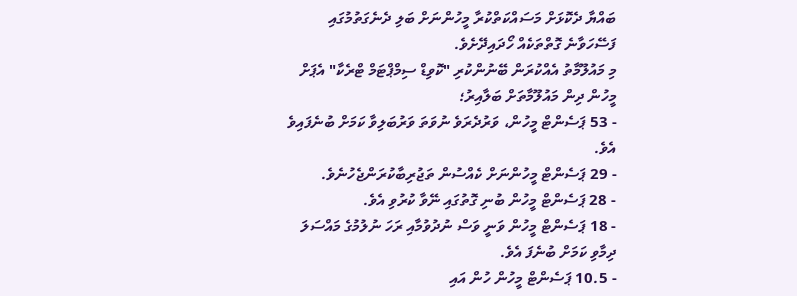ބައްޔާ ދެކޮޅަށް މަސައްކަތްކުރާ މީހުންނަށް ބަލި ދެނެގަތުމުގައި ފަސޭހަވާނެ ގޮތްތަކެއް ހޯދައިދޭށެވެ.
މި މައުލޫމާތު އެއްކުރަން ބޭނުންކުރި "ކޮވިޑް ސިމްޕްޓަމް ޓްރެކާ" އެޕަށް މީހުން ދިން މައުލޫމާތަށް ބަލާއިރު؛
- 53 ޕަސެންޓް މީހުން، ވަރުދެރަވެ ނުވަތަ ވަރުބަލިވާ ކަމަށް ބުނެފައިވެ އެވެ.
- 29 ޕަސެންޓް މީހުންނަށް ކެއްސުން ތަޖުރިބާކުރަންޖެހުނެވެ.
- 28 ޕަސެންޓް މީހުން ބުނި ގޮތުގައި ނޭވާ ކުރުވި އެވެ.
- 18 ޕަސެންޓް މީހުން ވަނީ ވަސް ނުދުވުމާއި ރަހަ ނުލުމުގެ މައްސަލަ ދިމާވި ކަމަށް ބުނެފަ އެވެ.
- 10.5 ޕަސެންޓް މީހުން ހުން އައި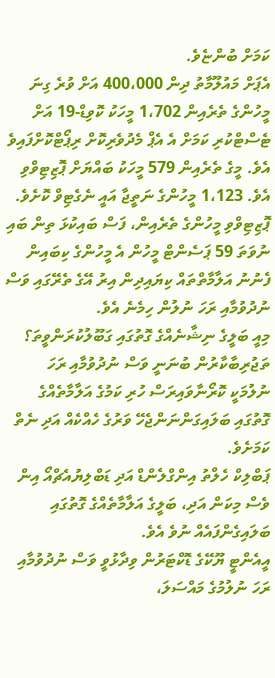ކަމަށް ބުންޏެވެ.
އެޕަށް މައުލޫމާތު ދިން 400،000 އަށް ވުރެ ގިނަ މީހުންގެ ތެރެއިން 1،702 މީހަކު ކޮވިޑް-19 އަށް ޓެސްޓްކުރި ކަމަށް އެ އެޕް މެދުވެރިކޮށް ރިޕޯޓްކޮށްފައިވެ އެވެ. މީގެ ތެރެއިން 579 މީހަކު ބައްޔަށް ޕޮޒިޓިވްވި އެވެ. 1،123 މީހުންގެ ނަތީޖާ އައީ ނެގެޓިވް ކޮށެވެ.
ޕޮޒިޓިވްވި މީހުންގެ ތެރެއިން، ފަސް ބައިކުޅަ ތިން ބައި ނުވަތަ 59 ޕަސެންޓް މީހުން އެ މީހުންގެ ކިބައިން ފެނުނު އަލާމާތްތައް ކިޔައިދިން އިރު އޭގެ ތެރޭގައި ވަސް ނުދުވުމާއި ރަހަ ނުލުން ހިމެނެ އެވެ.
މިއީ ބަލީގެ ނިޝާނެއްގެ ގޮތުގައި ގަބޫލުކުރަންވީތަ؟
ތަޖުރިބާކާރުން ބުނަނީ ވަސް ނުދުވުމާއި ރަހަ ނުލުމަކީ ކޮރޯނާވައިރަސް ހުރި ކަމުގެ އަލާމާތެއްގެ ގޮތުގައި ބަލައިގަންނަންޖެހޭ ވަރުގެ ހެއްކެއް އަދި ނެތް ކަމަށެވެ.
ޕަބްލިކް ހެލްތު އިންގްލެންޑް އަދި ޑަބްލިޔުއެޗްއޯ އިން ވެސް މިކަން އަދި، ބަލީގެ އަލާމާތެއްގެ ގޮތުގައި ބަލައިގެންފައެއް ނުވެ އެވެ.
އީއެންޓީ ޔޫކޭގެ ޑޮކްޓަރުން ވިދާޅުވީ ވަސް ނުދުވުމާއި ރަހަ ނުލުމުގެ މައްސަލަ،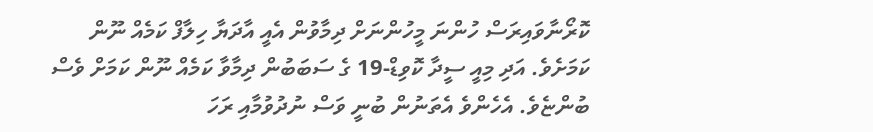ކޮރޯނާވައިރަސް ހުންނަ މީހުންނަށް ދިމާވުން އެއީ އާދަޔާ ހިލާފް ކަމެއް ނޫން ކަމަށެވެ. އަދި މިއީ ސީދާ ކޮވިޑް-19 ގެ ސަބަބުން ދިމާވާ ކަމެއް ނޫން ކަމަށް ވެސް ބުންޏެވެ. އެހެންވެ އެތަނުން ބުނީ ވަސް ނުދުވުމާއި ރަހަ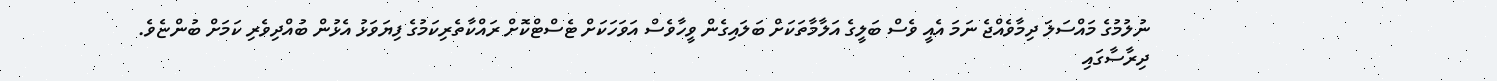ނުލުމުގެ މައްސަލަ ދިމާވެއްޖެ ނަމަ އެއީ ވެސް ބަލީގެ އަލާމާތަކަށް ބަލައިގެން ވީހާވެސް އަވަހަކަށް ޓެސްޓްކޮށް ރައްކާތެރިކަމުގެ ފިޔަވަޅު އެޅުން ބުއްދިވެރި ކަމަށް ބުންޏެވެ.
ދިރާސާގައި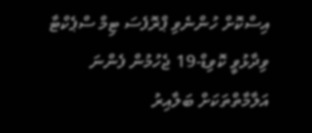އިސްކޮށް ހުންނެވި ޕްރޮފެސަ ޓިމް ސްޕެކްޓާ ވިދާޅުވީ ކޮވިޑް-19 ޖެހުމުން ފެންނަ އަލާމާތްތަކަށް ބަލާއިރު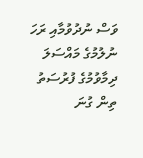ވަސް ނުދުވުމާއި ރަހަ ނުލުމުގެ މައްސަލަ ދިމާވުމުގެ ފުރުސަތު ތިން ގުނަ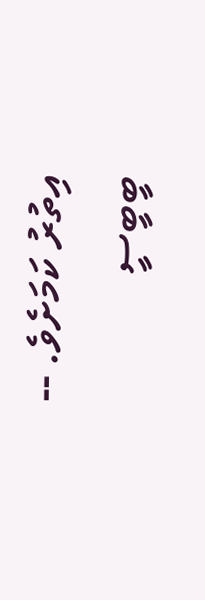އިތުރު ކަމަށެވެ. -- ބީބީސީ